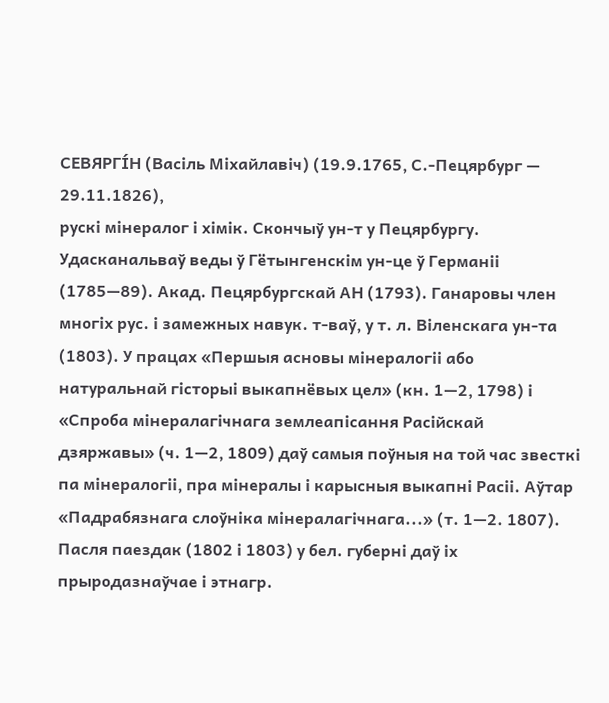СЕВЯРГІ́Н (Васіль Міхайлавіч) (19.9.1765, С.-Пецярбург — 29.11.1826),
рускі мінералог і хімік. Скончыў ун-т у Пецярбургу. Удасканальваў веды ў Гётынгенскім ун-це ў Германіі (1785—89). Акад. Пецярбургскай АН (1793). Ганаровы член многіх рус. і замежных навук. т-ваў, у т. л. Віленскага ун-та (1803). У працах «Першыя асновы мінералогіі або натуральнай гісторыі выкапнёвых цел» (кн. 1—2, 1798) і «Спроба мінералагічнага землеапісання Расійскай дзяржавы» (ч. 1—2, 1809) даў самыя поўныя на той час звесткі па мінералогіі, пра мінералы і карысныя выкапні Расіі. Аўтар «Падрабязнага слоўніка мінералагічнага...» (т. 1—2. 1807). Пасля паездак (1802 і 1803) у бел. губерні даў іх прыродазнаўчае і этнагр.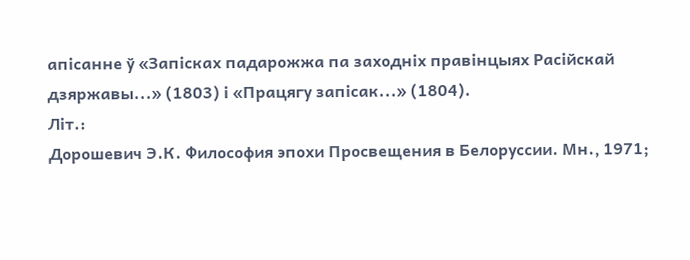апісанне ў «Запісках падарожжа па заходніх правінцыях Расійскай дзяржавы...» (1803) і «Працягу запісак...» (1804).
Літ.:
Дорошевич Э.К. Философия эпохи Просвещения в Белоруссии. Мн., 1971;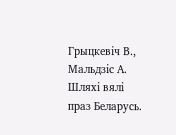Грыцкевіч В., Мальдзіс А. Шляхі вялі праз Беларусь.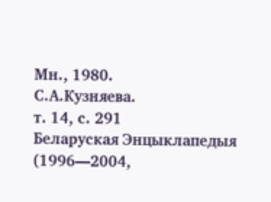Мн., 1980.
С.А.Кузняева.
т. 14, с. 291
Беларуская Энцыклапедыя (1996—2004,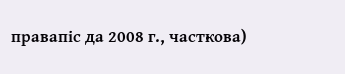правапіс да 2008 г., часткова)